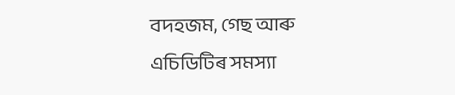বদহজম, গেছ আৰু এচিডিটিৰ সমস্যা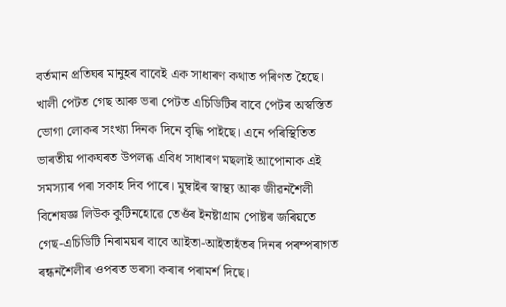বৰ্তমান প্ৰতিঘৰ মানুহৰ বাবেই এক সাধাৰণ কথাত পৰিণত হৈছে। খালী পেটত গেছ আৰু ভৰা পেটত এচিডিটিৰ বাবে পেটৰ অস্বস্তিত ভোগা লোকৰ সংখ্যা দিনক দিনে বৃদ্ধি পাইছে। এনে পৰিস্থিতিত ভাৰতীয় পাকঘৰত উপলব্ধ এবিধ সাধাৰণ মছলাই আপোনাক এই সমস্যাৰ পৰা সকাহ দিব পাৰে। মুম্বাইৰ স্বাস্থ্য আৰু জীৱনশৈলী বিশেষজ্ঞ লিউক কুটিনহোৱে তেওঁৰ ইনষ্টাগ্ৰাম পোষ্টৰ জৰিয়তে গেছ-এচিডিটি নিৰাময়ৰ বাবে আইতা-আইতাহঁতৰ দিনৰ পৰম্পৰাগত ৰন্ধনশৈলীৰ ওপৰত ভৰসা কৰাৰ পৰামৰ্শ দিছে।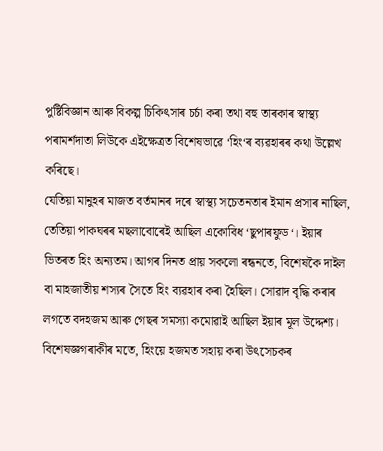পুষ্টিবিজ্ঞান আৰু বিকল্প চিকিৎসাৰ চৰ্চা কৰা তথা বহু তাৰকাৰ স্বাস্থ্য পৰামৰ্শদাতা লিউকে এইক্ষেত্ৰত বিশেষভাৱে ‘হিং‘ৰ ব্যৱহাৰৰ কথা উল্লেখ কৰিছে।
যেতিয়া মানুহৰ মাজত বৰ্তমানৰ দৰে স্বাস্থ্য সচেতনতাৰ ইমান প্ৰসাৰ নাছিল, তেতিয়া পাকঘৰৰ মছলাবোৰেই আছিল একোবিধ ‘ছুপাৰফুড‘। ইয়াৰ ভিতৰত হিং অন্যতম। আগৰ দিনত প্ৰায় সকলো ৰন্ধনতে, বিশেষকৈ দাইল বা মাহজাতীয় শস্যৰ সৈতে হিং ব্যৱহাৰ কৰা হৈছিল। সোৱাদ বৃদ্ধি কৰাৰ লগতে বদহজম আৰু গেছৰ সমস্যা কমোৱাই আছিল ইয়াৰ মূল উদ্দেশ্য। বিশেষজ্ঞগৰাকীৰ মতে, হিংয়ে হজমত সহায় কৰা উৎসেচকৰ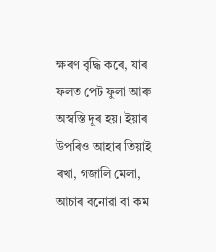ক্ষৰণ বৃদ্ধি কৰে, যাৰ ফলত পেট ফুলা আৰু অস্বস্তি দূৰ হয়। ইয়াৰ উপৰিও আহাৰ তিয়াই ৰখা, গজালি মেলা, আচাৰ বনোৱা বা কম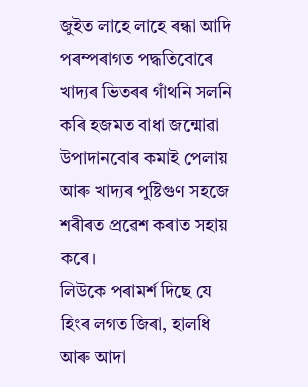জুইত লাহে লাহে ৰন্ধা আদি পৰম্পৰাগত পদ্ধতিবোৰে খাদ্যৰ ভিতৰৰ গাঁথনি সলনি কৰি হজমত বাধা জন্মোৱা উপাদানবোৰ কমাই পেলায় আৰু খাদ্যৰ পুষ্টিগুণ সহজে শৰীৰত প্ৰৱেশ কৰাত সহায় কৰে।
লিউকে পৰামৰ্শ দিছে যে হিংৰ লগত জিৰা, হালধি আৰু আদা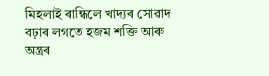মিহলাই ৰান্ধিলে খাদ্যৰ সোৱাদ বঢ়াৰ লগতে হজম শক্তি আৰু অন্ত্ৰৰ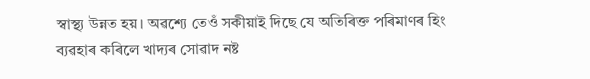স্বাস্থ্য উন্নত হয়। অৱশ্যে তেওঁ সকীয়াই দিছে যে অতিৰিক্ত পৰিমাণৰ হিং ব্যৱহাৰ কৰিলে খাদ্যৰ সোৱাদ নষ্ট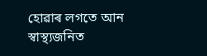হোৱাৰ লগতে আন স্বাস্থ্যজনিত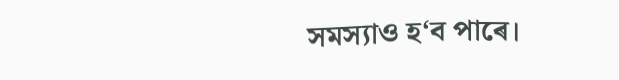সমস্যাও হ‘ব পাৰে।